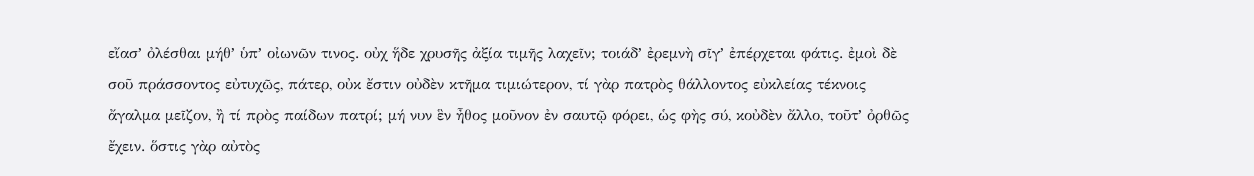εἴασʼ ὀλέσθαι μήθʼ ὑπʼ οἰωνῶν τινος. οὐχ ἥδε χρυσῆς ἀξία τιμῆς λαχεῖν; τοιάδʼ ἐρεμνὴ σῖγʼ ἐπέρχεται φάτις. ἐμοὶ δὲ σοῦ πράσσοντος εὐτυχῶς, πάτερ, οὐκ ἔστιν οὐδὲν κτῆμα τιμιώτερον, τί γὰρ πατρὸς θάλλοντος εὐκλείας τέκνοις ἄγαλμα μεῖζον, ἢ τί πρὸς παίδων πατρί; μή νυν ἓν ἦθος μοῦνον ἐν σαυτῷ φόρει, ὡς φὴς σύ, κοὐδὲν ἄλλο, τοῦτʼ ὀρθῶς ἔχειν. ὅστις γὰρ αὐτὸς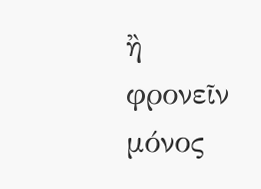ἢ φρονεῖν μόνος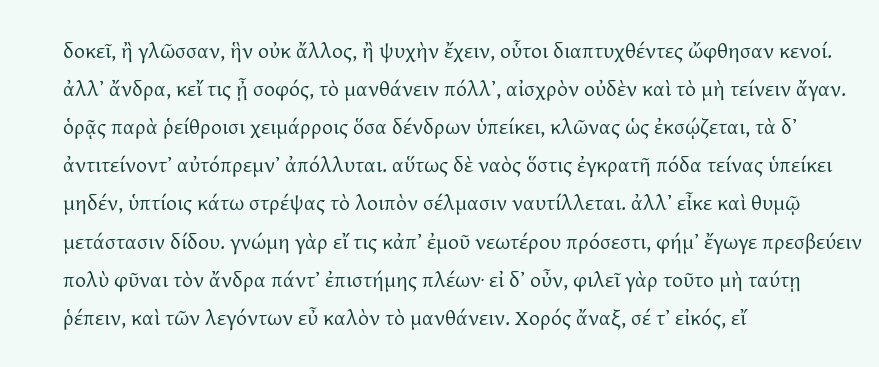δοκεῖ, ἢ γλῶσσαν, ἣν οὐκ ἄλλος, ἢ ψυχὴν ἔχειν, οὗτοι διαπτυχθέντες ὤφθησαν κενοί. ἀλλʼ ἄνδρα, κεἴ τις ᾖ σοφός, τὸ μανθάνειν πόλλʼ, αἰσχρὸν οὐδὲν καὶ τὸ μὴ τείνειν ἄγαν. ὁρᾷς παρὰ ῥείθροισι χειμάρροις ὅσα δένδρων ὑπείκει, κλῶνας ὡς ἐκσῴζεται, τὰ δʼ ἀντιτείνοντʼ αὐτόπρεμνʼ ἀπόλλυται. αὕτως δὲ ναὸς ὅστις ἐγκρατῆ πόδα τείνας ὑπείκει μηδέν, ὑπτίοις κάτω στρέψας τὸ λοιπὸν σέλμασιν ναυτίλλεται. ἀλλʼ εἶκε καὶ θυμῷ μετάστασιν δίδου. γνώμη γὰρ εἴ τις κἀπʼ ἐμοῦ νεωτέρου πρόσεστι, φήμʼ ἔγωγε πρεσβεύειν πολὺ φῦναι τὸν ἄνδρα πάντʼ ἐπιστήμης πλέων· εἰ δʼ οὖν, φιλεῖ γὰρ τοῦτο μὴ ταύτῃ ῥέπειν, καὶ τῶν λεγόντων εὖ καλὸν τὸ μανθάνειν. Χορός ἄναξ, σέ τʼ εἰκός, εἴ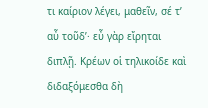τι καίριον λέγει, μαθεῖν, σέ τʼ αὖ τοῦδʼ· εὖ γὰρ εἴρηται διπλῇ. Κρέων οἱ τηλικοίδε καὶ διδαξόμεσθα δὴ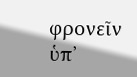φρονεῖν ὑπʼ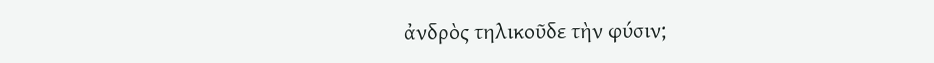ἀνδρὸς τηλικοῦδε τὴν φύσιν;